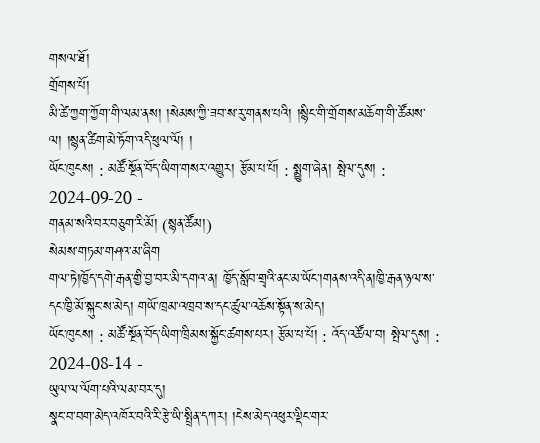གསལ་ཐོ།
གྲོགས་པོ།
མི་ཚེ་ཀྱག་ཀྱོག་གི་ལམ་ནས། །སེམས་ཀྱི་ཟབ་ས་རུ་གནས་པའི། །སྙིང་གི་གྲོགས་མཆོག་གི་ཚོམས་ལ། །སྙན་ཚིག་མེ་ཏོག་འདི་ཕུལ་ལོ། །
ཡོང་ཁུངས། : མཚོ་སྔོན་བོད་ཡིག་གསར་འགྱུར། རྩོམ་པ་པོ། : སྨྱུག་ཞེན། སྤེལ་དུས། : 2024-09-20 -
གནམ་སའི་བར་བཅུག་རི་མོ། (སྙན་ཚོམ།)
སེམས་གཏམ་གཤའ་མ་ཞིག
གལ་ཏེ།ཁྱོད་དགེ་རྒན་གྱི་བྱ་བར་མི་དགའ་ན། ཁྱོད་སློབ་གྲྭའི་ནང་མ་ཡོང་།གནས་འདི་ན།ཁྱི་རྒན་ཉལ་ས་དང་ཁྱི་མོ་སྐུང་ས་མེད། གཡོ་ཁྲམ་འཁྲབ་ས་དང་ཚུལ་འཆོས་སྟོན་ས་མེད།
ཡོང་ཁུངས། : མཚོ་སྔོན་བོད་ཡིག་ཁྲིམས་སྐྱོང་ཚགས་པར། རྩོམ་པ་པོ། : འོད་འཚོལ་བ། སྤེལ་དུས། : 2024-08-14 -
ཡུལ་ལ་ལོག་པའི་ལམ་བར་དུ།
སྣང་བ་བག་མེད་འཁོར་བའི་རི་རྩེ་ཡི་སྤྲིན་དཀར། །ངེས་མེད་འཕུར་ལྡིང་གར་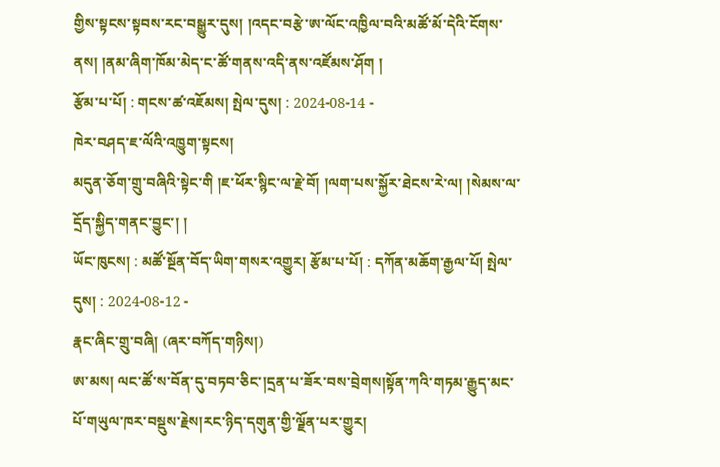གྱིས་སྟངས་སྟབས་རང་བསྒྱུར་དུས། །འདང་བརྩེ་ཨ་ལོང་འཁྱིལ་བའི་མཚོ་མོ་དེའི་ངོགས་ནས། །ནམ་ཞིག་ཁོམ་མེད་ང་ཚོ་གནས་འདི་ནས་འཛོམས་ཤོག །
རྩོམ་པ་པོ། : གངས་ཚ་འཇོམས། སྤེལ་དུས། : 2024-08-14 -
ཁེར་བཤད་ཇ་ལོའི་འཁྱུག་སྟངས།
མདུན་ཅོག་གྲུ་བཞིའི་སྟེང་གི །ཇ་ཕོར་སྙིང་ལ་རྗེ་བོ། །ལག་པས་སྐྱོར་ཐེངས་རེ་ལ། །སེམས་ལ་དྲོད་སྐྱིད་གནང་བྱུང་། །
ཡོང་ཁུངས། : མཚོ་སྔོན་བོད་ཡིག་གསར་འགྱུར། རྩོམ་པ་པོ། : དཀོན་མཆོག་རྒྱལ་པོ། སྤེལ་དུས། : 2024-08-12 -
རྣང་ཞིང་གྲུ་བཞི། (ཞར་བཀོད་གཉིས།)
ཨ་མས། ལང་ཚོ་ས་བོན་དུ་བཏབ་ཅིང་།དྲན་པ་ཟོར་བས་བྲེགས།སྟོན་ཀའི་གཏམ་རྒྱུད་མང་པོ་གཡུལ་ཁར་བསྡུས་རྗེས།རང་ཉིད་དགུན་གྱི་ལྗོན་པར་གྱུར།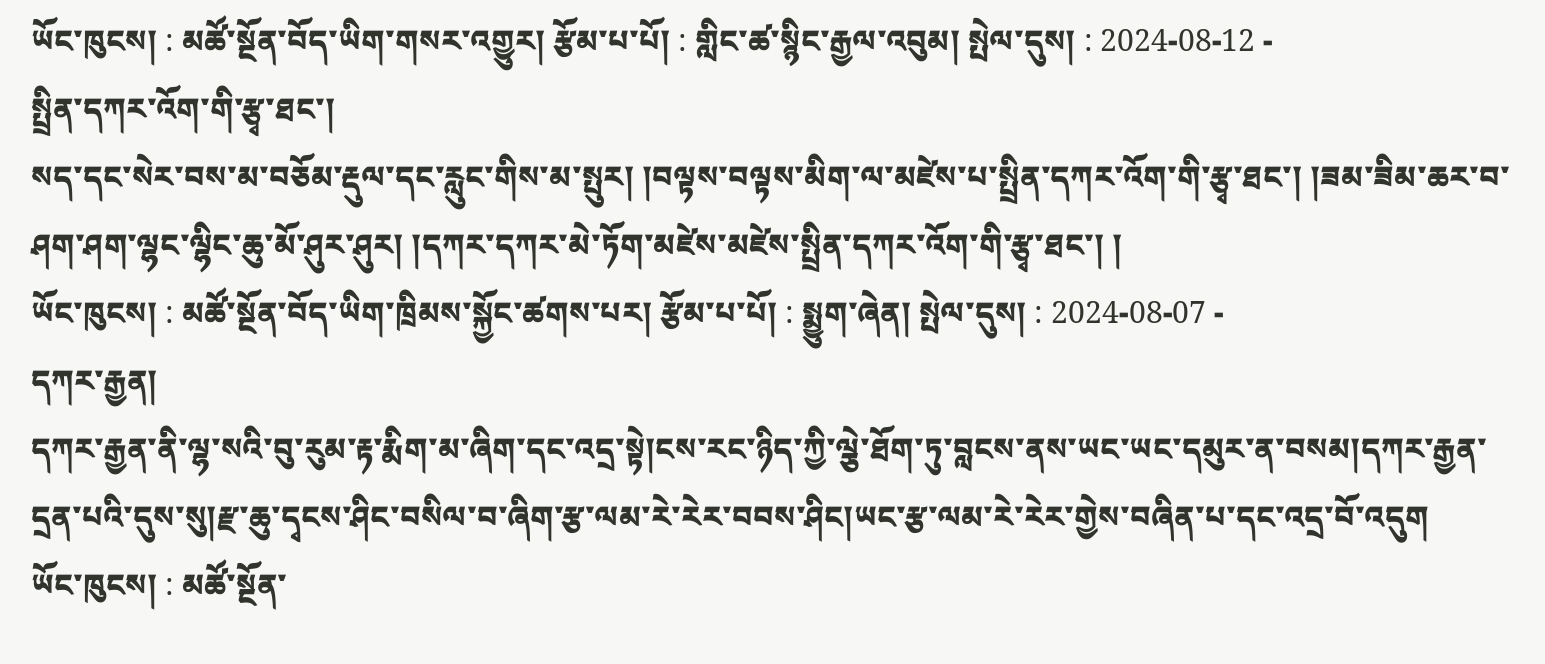ཡོང་ཁུངས། : མཚོ་སྔོན་བོད་ཡིག་གསར་འགྱུར། རྩོམ་པ་པོ། : གླིང་ཚ་སྙིང་རྒྱལ་འབུམ། སྤེལ་དུས། : 2024-08-12 -
སྤྲིན་དཀར་འོག་གི་རྩྭ་ཐང་།
སད་དང་སེར་བས་མ་བཅོམ་རྡུལ་དང་རླུང་གིས་མ་སྤུར། །བལྟས་བལྟས་མིག་ལ་མཛེས་པ་སྤྲིན་དཀར་འོག་གི་རྩྭ་ཐང་། །ཟམ་ཟིམ་ཆར་བ་ཤག་ཤག་ལྷང་ལྷིང་ཆུ་མོ་ཤུར་ཤུར། །དཀར་དཀར་མེ་ཏོག་མཛེས་མཛེས་སྤྲིན་དཀར་འོག་གི་རྩྭ་ཐང་། །
ཡོང་ཁུངས། : མཚོ་སྔོན་བོད་ཡིག་ཁྲིམས་སྐྱོང་ཚགས་པར། རྩོམ་པ་པོ། : སྨྱུག་ཞེན། སྤེལ་དུས། : 2024-08-07 -
དཀར་རྒྱན།
དཀར་རྒྱན་ནི་ལྷ་སའི་བུ་རུམ་རྟ་རྨིག་མ་ཞིག་དང་འདྲ་སྟེ།ངས་རང་ཉིད་ཀྱི་ལྕེ་ཐོག་ཏུ་བླངས་ནས་ཡང་ཡང་དམུར་ན་བསམ།དཀར་རྒྱན་དྲན་པའི་དུས་སུ།རྫ་ཆུ་དྭངས་ཤིང་བསིལ་བ་ཞིག་རྩ་ལམ་རེ་རེར་བབས་ཤིང།ཡང་རྩ་ལམ་རེ་རེར་གྱེས་བཞིན་པ་དང་འདྲ་བོ་འདུག
ཡོང་ཁུངས། : མཚོ་སྔོན་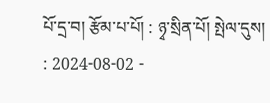པོ་དྲ་བ། རྩོམ་པ་པོ། : ཉྭ་སྲིན་པོ། སྤེལ་དུས། : 2024-08-02 -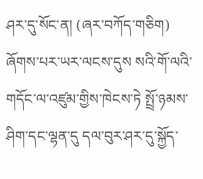ཤར་དུ་སོང་ན། (ཞར་བཀོད་གཅིག)
ཞོགས་པར་ཡར་ལངས་དུས སའི་གོ་ལའི་གདོང་ལ་འཛུམ་གྱིས་ཁེངས་ཏེ སྤྲོ་ཉམས་ཤིག་དང་ལྷན་དུ དལ་བུར་ཤར་དུ་སྐྱོད་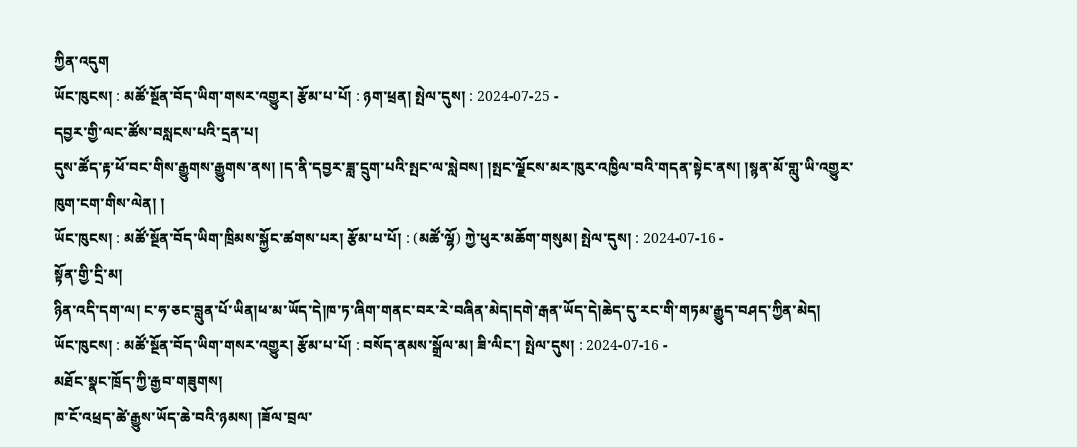ཀྱིན་འདུག
ཡོང་ཁུངས། : མཚོ་སྔོན་བོད་ཡིག་གསར་འགྱུར། རྩོམ་པ་པོ། : ཉག་ཕྲན། སྤེལ་དུས། : 2024-07-25 -
དབྱར་གྱི་ལང་ཚོས་བསླངས་པའི་དྲན་པ།
དུས་ཚོད་རྟ་ཕོ་བང་གིས་རྒྱུགས་རྒྱུགས་ནས། །ད་ནི་དབྱར་ཟླ་དྲུག་པའི་སྤང་ལ་སླེབས། །སྤང་ལྗོངས་མར་ཁུར་འཁྱིལ་བའི་གདན་སྟེང་ནས། །སྙན་མོ་གླུ་ཡི་འགྱུར་ཁུག་ངག་གིས་ལེན། །
ཡོང་ཁུངས། : མཚོ་སྔོན་བོད་ཡིག་ཁྲིམས་སྐྱོང་ཚགས་པར། རྩོམ་པ་པོ། : (མཚོ་ལྷོ) ཀྱེ་ཕུར་མཆོག་གསུམ། སྤེལ་དུས། : 2024-07-16 -
སྟོན་གྱི་དྲི་མ།
ཉིན་འདི་དག་ལ། ང་ཧ་ཅང་བླུན་པོ་ཡིན།ཕ་མ་ཡོད་དེ།ཁ་ཏ་ཞིག་གནང་བར་རེ་བཞིན་མེད།དགེ་རྒན་ཡོད་དེ།ཆེད་དུ་རང་གི་གཏམ་རྒྱུད་བཤད་ཀྱིན་མེད།
ཡོང་ཁུངས། : མཚོ་སྔོན་བོད་ཡིག་གསར་འགྱུར། རྩོམ་པ་པོ། : བསོད་ནམས་སྒྲོལ་མ། ཟི་ལིང་། སྤེལ་དུས། : 2024-07-16 -
མཐོང་སྣང་ཁྲོད་ཀྱི་རྒྱབ་གཟུགས།
ཁ་ངོ་འཕྲད་ཚེ་རྒྱུས་ཡོད་ཆེ་བའི་ཉམས། །ཟོལ་བྲལ་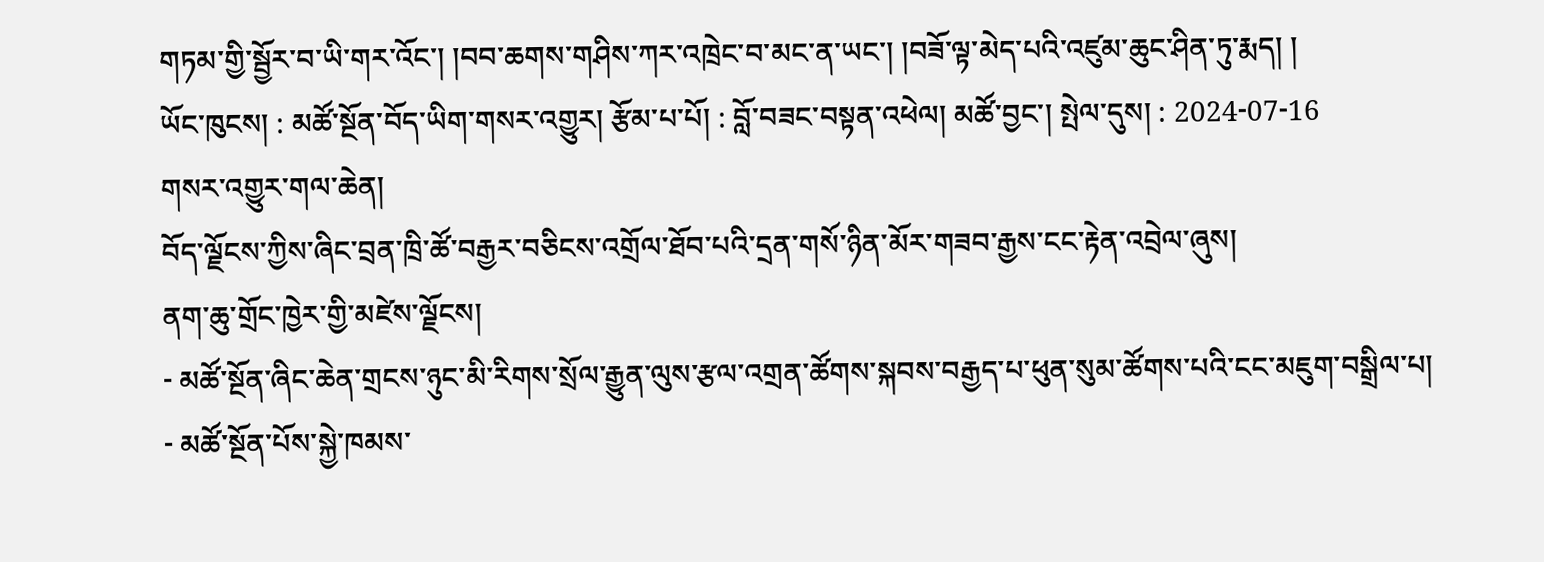གཏམ་གྱི་སྦྱོར་བ་ཡི་གར་འོང་། །བབ་ཆགས་གཤིས་ཀར་འཁྲེང་བ་མང་ན་ཡང་། །བཟོ་ལྟ་མེད་པའི་འཛུམ་ཆུང་ཤིན་ཏུ་རྨད། །
ཡོང་ཁུངས། : མཚོ་སྔོན་བོད་ཡིག་གསར་འགྱུར། རྩོམ་པ་པོ། : བློ་བཟང་བསྟན་འཕེལ། མཚོ་བྱང་། སྤེལ་དུས། : 2024-07-16
གསར་འགྱུར་གལ་ཆེན།
བོད་ལྗོངས་ཀྱིས་ཞིང་བྲན་ཁྲི་ཚོ་བརྒྱར་བཅིངས་འགྲོལ་ཐོབ་པའི་དྲན་གསོ་ཉིན་མོར་གཟབ་རྒྱས་ངང་རྟེན་འབྲེལ་ཞུས།
ནག་ཆུ་གྲོང་ཁྱེར་གྱི་མཛེས་ལྗོངས།
- མཚོ་སྔོན་ཞིང་ཆེན་གྲངས་ཉུང་མི་རིགས་སྲོལ་རྒྱུན་ལུས་རྩལ་འགྲན་ཚོགས་སྐབས་བརྒྱད་པ་ཕུན་སུམ་ཚོགས་པའི་ངང་མཇུག་བསྒྲིལ་པ།
- མཚོ་སྔོན་པོས་སྐྱེ་ཁམས་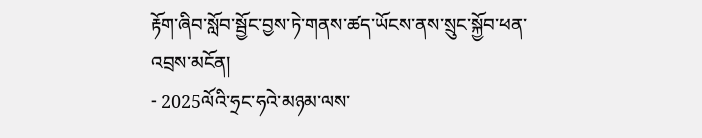རྟོག་ཞིབ་སློབ་སྦྱོང་བྱས་ཏེ་གནས་ཚད་ཡོངས་ནས་སྲུང་སྐྱོབ་ཕན་འབྲས་མངོན།
- 2025ལོའི་ཧྲང་ཧའེ་མཉམ་ལས་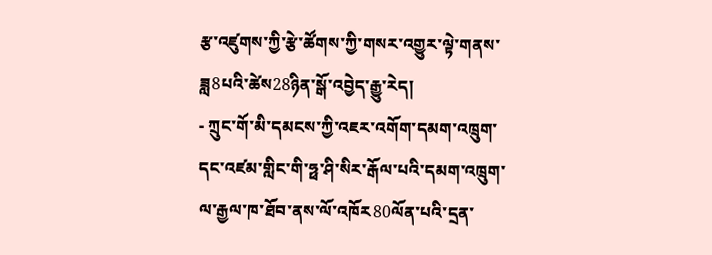རྩ་འཛུགས་ཀྱི་རྩེ་ཚོགས་ཀྱི་གསར་འགྱུར་ལྟེ་གནས་ཟླ8པའི་ཚེས28ཉིན་སྒོ་འབྱེད་རྒྱུ་རེད།
- ཀྲུང་གོ་མི་དམངས་ཀྱི་འཇར་འགོག་དམག་འཁྲུག་དང་འཛམ་གླིང་གི་ཧྥ་ཤི་སིར་རྒོལ་པའི་དམག་འཁྲུག་ལ་རྒྱལ་ཁ་ཐོབ་ནས་ལོ་འཁོར80ལོན་པའི་དྲན་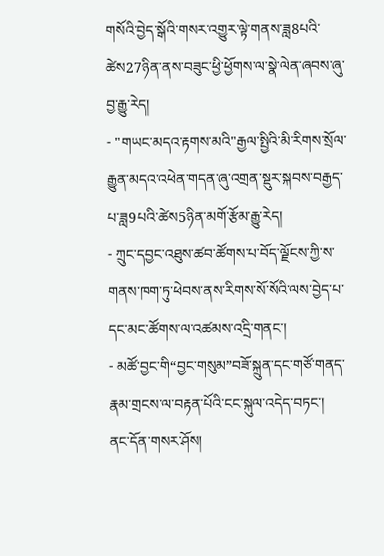གསོའི་བྱེད་སྒོའི་གསར་འགྱུར་ལྟེ་གནས་ཟླ8པའི་ཚེས27ཉིན་ནས་བཟུང་ཕྱི་ཕྱོགས་ལ་སྣེ་ལེན་ཞབས་ཞུ་བྱ་རྒྱུ་རེད།
- "གཡང་མདའ་རྟགས་མའི"རྒྱལ་སྤྱིའི་མི་རིགས་སྲོལ་རྒྱུན་མདའ་འཕེན་གདན་ཞུ་འགྲན་སྡུར་སྐབས་བརྒྱད་པ་ཟླ9པའི་ཚེས5ཉིན་མགོ་རྩོམ་རྒྱུ་རེད།
- ཀྲུང་དབྱང་འཐུས་ཚབ་ཚོགས་པ་བོད་ལྗོངས་ཀྱི་ས་གནས་ཁག་ཏུ་ཕེབས་ནས་རིགས་སོ་སོའི་ལས་བྱེད་པ་དང་མང་ཚོགས་ལ་འཚམས་འདྲི་གནང་།
- མཚོ་བྱང་གི“བྱང་གསུམ”བཟོ་སྐྲུན་དང་གཙོ་གནད་རྣམ་གྲངས་ལ་བརྟན་པོའི་ངང་སྐུལ་འདེད་བཏང་།
ནང་དོན་གསར་ཤོས།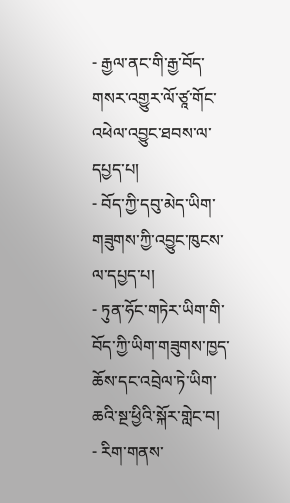- རྒྱལ་ནང་གི་རྒྱ་བོད་གསར་འགྱུར་ལོ་ཙཱ་གོང་འཕེལ་འབྱུང་ཐབས་ལ་དཔྱད་པ།
- བོད་ཀྱི་དབུ་མེད་ཡིག་གཟུགས་ཀྱི་འབྱུང་ཁུངས་ལ་དཔྱད་པ།
- ཏུན་ཧོང་གཏེར་ཡིག་གི་བོད་ཀྱི་ཡིག་གཟུགས་ཁྱད་ཆོས་དང་འབྲེལ་ཏེ་ཡིག་ཆའི་སྔ་ཕྱིའི་སྐོར་གླེང་བ།
- རིག་གནས་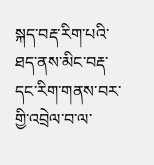སྐད་བརྡ་རིག་པའི་ཐད་ནས་མིང་བརྡ་དང་རིག་གནས་བར་གྱི་འབྲེལ་བ་ལ་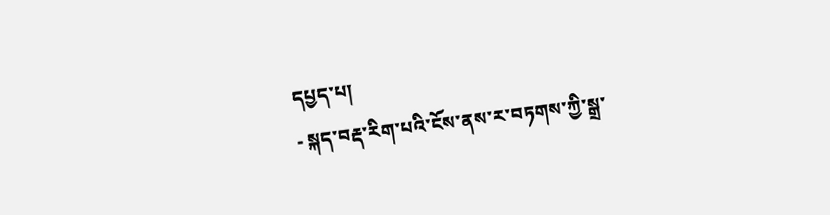དཔྱད་པ།
- སྐད་བརྡ་རིག་པའི་ངོས་ནས་ར་བཏགས་ཀྱི་སྒྲ་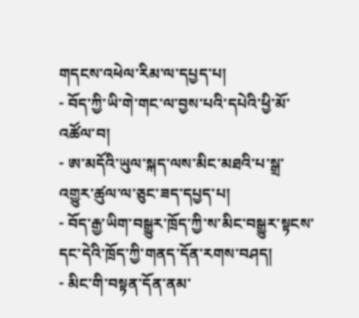གདངས་འཕེལ་རིམ་ལ་དཔྱད་པ།
- བོད་ཀྱི་ཡི་གེ་གང་ལ་བྱས་པའི་དཔེའི་ཕྱི་མོ་འཚོལ་བ།
- ཨ་མདོའི་ཡུལ་སྐད་ལས་མིང་མཐའི་པ་སྒྲ་འགྱུར་ཚུལ་ལ་ཅུང་ཟད་དཔྱད་པ།
- བོད་རྒྱ་ཡིག་བསྒྱུར་ཁྲོད་ཀྱི་ས་མིང་བསྒྱུར་སྟངས་དང་དེའི་ཁྲོད་ཀྱི་གནད་དོན་རགས་བཤད།
- མིང་གི་བསྟན་དོན་ནམ་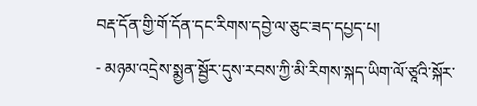བརྡ་དོན་གྱི་གོ་དོན་དང་རིགས་དབྱེ་ལ་ཅུང་ཟད་དཔྱད་པ།
- མཉམ་འདྲེས་སྨྱན་སྦྱོར་དུས་རབས་ཀྱི་མི་རིགས་སྐད་ཡིག་ལོ་ཙཱའི་སྐོར་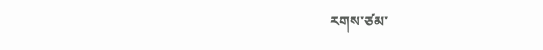རགས་ཙམ་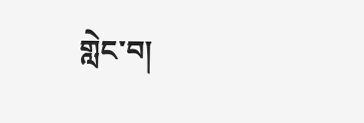གླེང་བ།